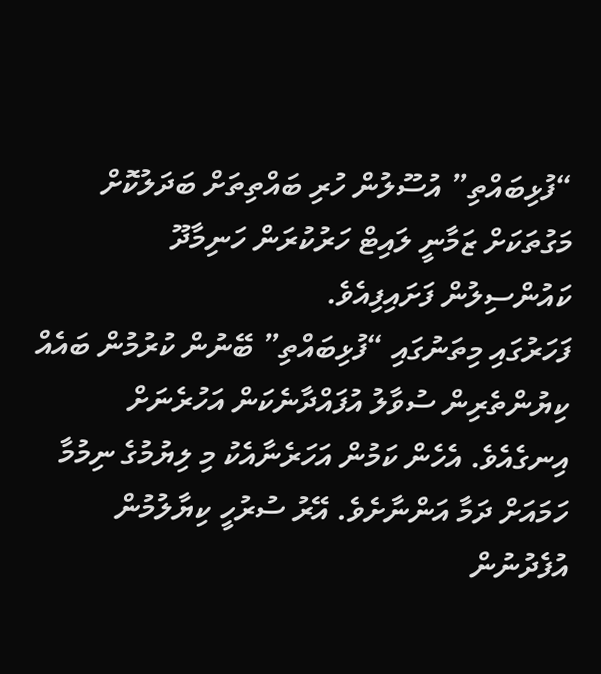“ފުޅިބައްތި” އުސޫލުން ހުރި ބައްތިތަށް ބަދަލުކޮށް މަގުތަކަށް ޒަމާނީ ލައިޓް ހަރުކުރަން ހަނިމާދޫ ކައުންސިލުން ފަށައިފިއެވެ.
ފަހަރުގައި މިތަނުގައި “ފުޅިބައްތި” ބޭނުން ކުރުމުން ބައެއް ކިޔުންތެރިން ސުވާލު އުފައްދާނެކަން އަހުރެނަށް އިނގެއެވެ. އެހެން ކަމުން އަހަރެނާއެކު މި ލިޔުމުގެ ނިމުމާ ހަމައަށް ދަމާ އަންނާށެވެ. އޭރު ސުރުހީ ކިޔާލުމުން އުފެދުނުން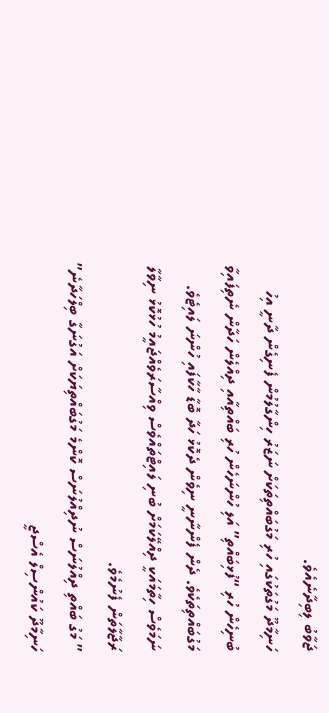ޖަވާބު ލިބިދާނެއެވެ.
ހަނިމާދޫ މަގުތަކުގައި ހުރި މަގުބައްތިތަކަށް ނަޒަރު ހިންގާލުމުން ފެނިގެން ދާނީ އިހު ބުނިހެން ހުރި “ފުޅިބައްތި” އަލި ހުންނަހެން ހުރި ބައްތިއާއި ދިއްލެން ހަދާން ނެތިފައިވާ މަގުބައްތިތަކެވެ. ދެން ފެންނާނީ ނިވެން ދެކޮޅު ހަދާ ބޮޑާ ހާކާފައި ހުންނަ ލައިޓެވެ. ނަމަވެސް ހިތާމައަކީ ދިއްލޭކަމަށް ބުނި ލައިޓްތައްވެސް ވިއްސާރަވެއްޖައީމު ހުޅުކޮޅު ނިވާލާ ރަޖާލާތަން ފެނުމެވެ.
” މަގު ބައްތި ދިއްލުނަސް ނުދިއްލުނަސް ކޮންމެ މަގުބައްތިޔަކަށް އަގުނަގާ ބިލްހަދާނެ” ހަނިމާދޫ ކައުންސިލް އެސްޖީ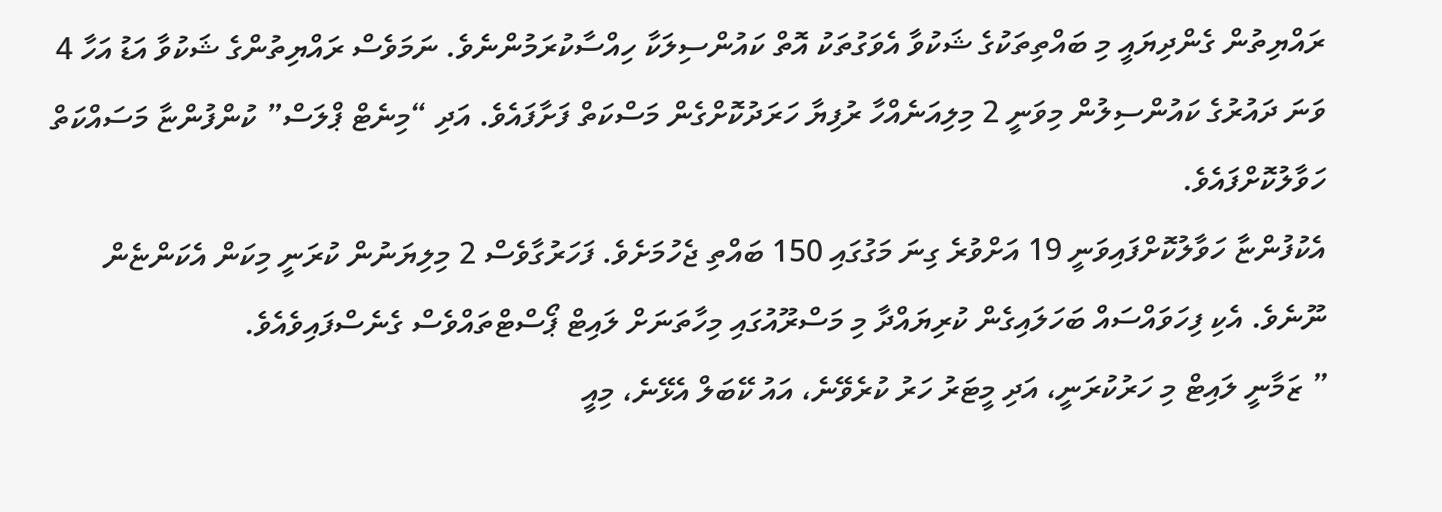ރައްޔިތުން ގެންދިޔައީ މި ބައްތިތަކުގެ ޝަކުވާ އެވަގުތަކު އޮތް ކައުންސިލަކާ ހިއްސާކުރަމުންނެވެ. ނަމަވެސް ރައްޔިތުންގެ ޝަކުވާ އަޑު އަހާ 4 ވަނަ ދައުރުގެ ކައުންސިލުން މިވަނީ 2 މިލިއަނެއްހާ ރުފިޔާ ހަރަދުކޮށްގެން މަސްކަތް ފަށާފައެވެ. އަދި “މިނެޓް ޕްލަސް” ކުންފުންޏާ މަސައްކަތް ހަވާލުކޮށްފައެވެ.
އެކުފުންޏާ ހަވާލުކޮށްފައިވަނީ 19 އަށްވުރެ ގިނަ މަގުގައި 150 ބައްތި ޖެހުމަށެވެ. ފަހަރުގާވެސް 2 މިލިޔަނުން ކުރަނީ މިކަން އެކަންޏެން ނޫނެވެ. އެކި ފިހަވައްސައް ބަހަލައިގެން ކުރިޔައްދާ މި މަސްރޫއުގައި މިހާތަނަށް ލައިޓް ޕޯސްޓްތައްވެސް ގެނެސްފައިވެއެވެ.
” ޒަމާނީ ލައިޓް މި ހަރުކުރަނީ، އަދި މީޓަރު ހަރު ކުރެވޭނެ، އައު ކޭބަލް އެޅޭނެ، މިއީ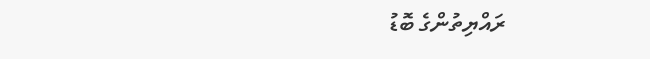ރައްޔިތުންގެ ބޮޑު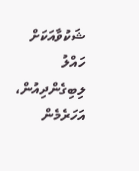ޝަކުވާއަކަށް ހައްލު ލިބިގެންދިއުން، އަހަރެމެން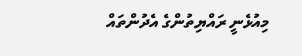މިއުޅެނީ ރައްޔިތުންގެ އެދުންތައް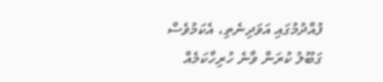ފުއްދުމުގައި އަވަދިނެތި، އެކަމުވެސް ގަބޫލު ކުރަން ވާނެ ހުރިހާކަމެއް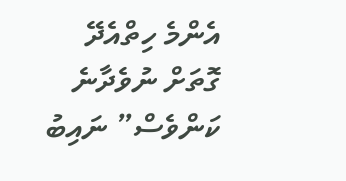އެންމެ ހިތްއެދޭ ގޮތަށް ނުވެދާނެ ކަންވެސް” ނައިބު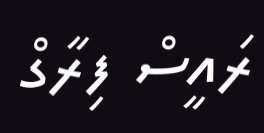ރައީސް ފިރާގް